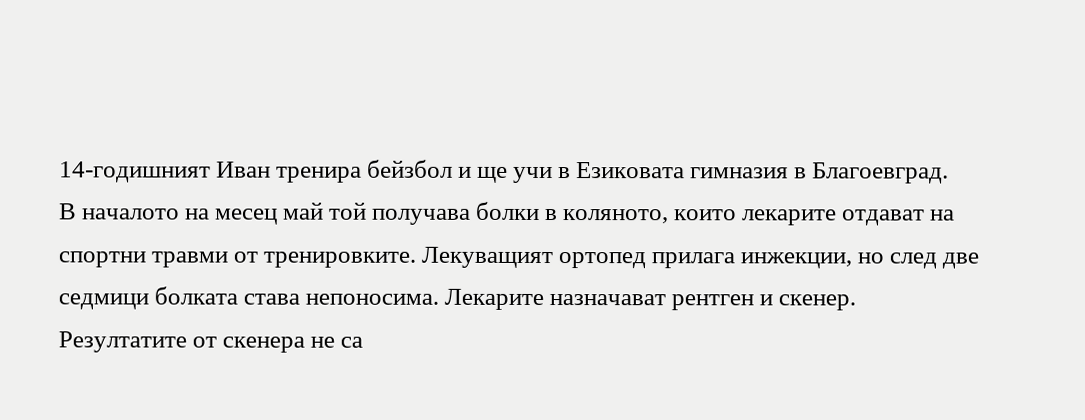14-годишният Иван тренира бейзбол и ще учи в Езиковата гимназия в Благоевград.
В началото на месец май той получава болки в коляното, които лекарите отдават на спортни травми от тренировките. Лекуващият ортопед прилага инжекции, но след две седмици болката става непоносима. Лекарите назначават рентген и скенер.
Резултатите от скенера не са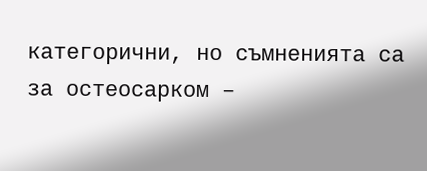категорични, но съмненията са за остеосарком –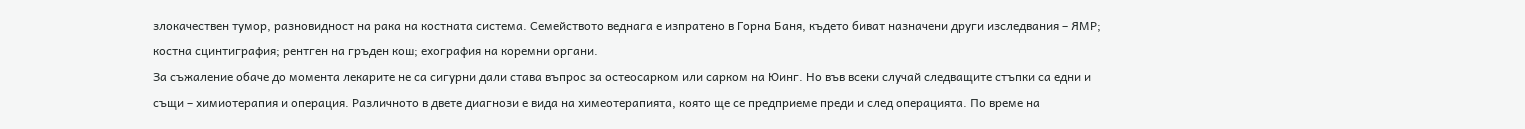злокачествен тумор, разновидност на рака на костната система. Семейството веднага е изпратено в Горна Баня, където биват назначени други изследвания – ЯМР; костна сцинтиграфия; рентген на гръден кош; ехография на коремни органи.
За съжаление обаче до момента лекарите не са сигурни дали става въпрос за остеосарком или сарком на Юинг. Но във всеки случай следващите стъпки са едни и същи – химиотерапия и операция. Различното в двете диагнози е вида на химеотерапията, която ще се предприеме преди и след операцията. По време на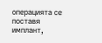операцията се поставя имплант,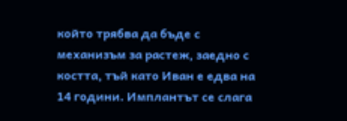който трябва да бъде с механизъм за растеж, заедно с костта, тъй като Иван е едва на 14 години. Имплантът се слага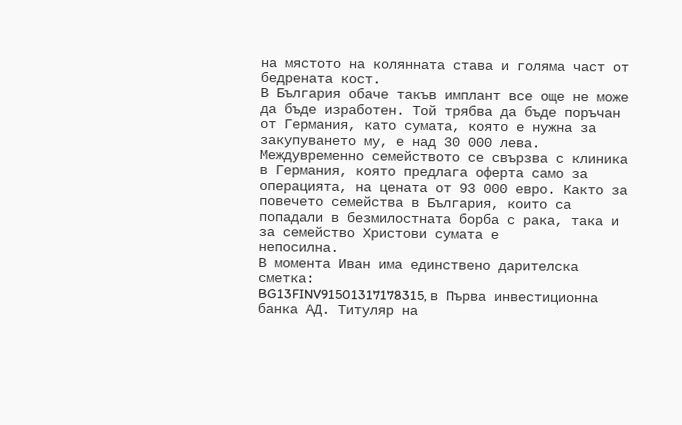на мястото на колянната става и голяма част от бедрената кост.
В България обаче такъв имплант все още не може да бъде изработен. Той трябва да бъде поръчан от Германия, като сумата, която е нужна за закупуването му, е над 30 000 лева.
Междувременно семейството се свързва с клиника в Германия, която предлага оферта само за операцията, на цената от 93 000 евро. Както за повечето семейства в България, които са попадали в безмилостната борба с рака, така и за семейство Христови сумата е
непосилна.
В момента Иван има единствено дарителска сметка:
BG13FINV91501317178315, в Първа инвестиционна банка АД. Титуляр на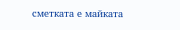сметката е майката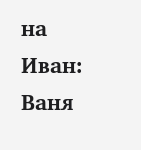на Иван: Ваня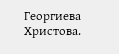Георгиева Христова.